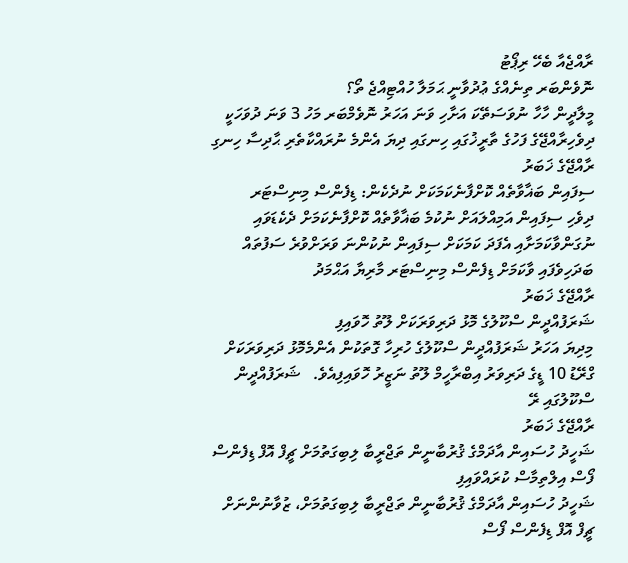ރާއްޖެއާ ބެހޭ ރިޕޯޓު
ނޮވެންބަރ ތިނެއްގެ ޢުދުވާނީ ޙަމަލާ ހުއްޓިއްޖެ ތޯ؟
މީލާދީން ހާހާ ނުވަސަތޭކަ އަށާހި ވަނަ އަހަރު ނޮވެމްބަރ މަހު 3 ވަނަ ދުވަހަކީ ދިވެހިރާއްޖޭގެ ފަހުގެ ތާރީޚުގައި ހިނގައި ދިޔަ އެންމެ ނުރައްކާތެރި ޙާދިސާ ހިނގި
ރާއްޖޭގެ ޚަބަރު
ސިފައިން ބަޣާވާތެއް ކޮށްފާނެކަމަކަށް ނުދެކެން: ޑިފެންސް މިނިސްޓަރ
ދިވެހި ސިފައިން އަމިއްލައަށް ނުކުމެ ބަޣާވާތެއް ކޮށްފާނެކަމަށް ދެކެޑަވައި ނުގަންވާކަމަށާއި އެފަދަ ކަމަކަށް ސިފައިން ނުކުންނަ ވަރަށްވުރެ ސަފުތައް ބަދަހިވެފައި ވާކަމަށް ޑިފެންސް މިނިސްޓަރ މާރިޔާ އަޙްމަދު
ރާއްޖޭގެ ޚަބަރު
ޝަރަފުއްދީން ސްކޫލުގެ މޮޅު ދަރިވަރަކަށް ލޫތު ހޮވައިފި
މިދިޔަ އަހަރު ޝަރަފުއްދީން ސްކޫލުގެ ހުރިހާ ގޮތަކުން އެންމެމޮޅު ދަރިވަރަކަށް ގްރޭޑު 10 ޑީގެ ދަރިވަރު އިބްރާހީމް ލޫތު ނަޒީރު ހޮވައިފިއެވެ.   ޝަރަފުއްދީން ސްކޫލުގައި ރޭ
ރާއްޖޭގެ ޚަބަރު
ޝަހީދު ހުސައިން އާދަމްގެ ޤުރުބާނީން ތަޖްރީބާ ލިބިގަތުމަށް ޗީފް އޮފް ޑިފެންސް ފޯސް އިލްތިމާސް ކުރައްވައިފި
ޝަހީދު ހުސައިން އާދަމްގެ ޤުރުބާނީން ތަޖްރީބާ ލިބިގަތުމަށް، ޒުވާނުންނަށް ޗީފް އޮފް ޑިފެންސް ފޯސް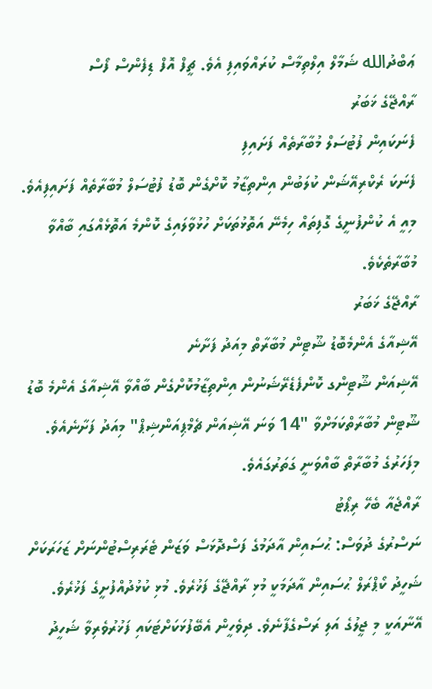ޢަބްދުالله ޝަމާލް އިލްތިމާސް ކުރައްވައިފި އެވެ. ޗީފް އޮފް ޑިފެންސް ފޯސް
ރާއްޖޭގެ ޚަބަރު
ފެނަކައިން ފުޓުސަލް މުބާރާތެއް ފަށައިފި
ފެނަކަ ރެކްރިއޭޝަން ކުލަބުން އިންތިޒާމު ކޮށްގެން ބޮޑު ފުޓުސަލް މުބާރާތެއް ފަށައިފިއެވެ. މިއީ އެ ކުންފުނީގެ ގޮފިތައް ހިމެނޭ އަތޮޅުތަކަށް ހުޅުވާލައިގެ ކޮންމެ އަތޮޅެއްގައި ބާއްވާ މުބާރާތެކެވެ.
ރާއްޖޭގެ ޚަބަރު
އޭޝިއާގެ އެންމެބޮޑު ޝޫޓިން މުބާރާތް މިއަދު ފަށާނެ
އޭޝިއަން ޝޫޓިންގ ކޮންފެޑެރޭޝަނުން އިންތިޒާމުކޮށްގެން ބާއްވާ އޭޝިއާގެ އެންމެ ބޮޑު ޝޫޓިން މުބާރާތްކަމަށްވާ "14 ވަނަ އޭޝިއަން ޗެމްޕިއަންޝިޕް" މިއަދު ފަށާނެއެވެ. މިފަހަރުގެ މުބާރާތް ބާއްވަނީ ގަތަރުގައެވެ.
ރާއްޖެއާ ބެހޭ ރިޕޯޓު
ނަސްރުގެ ދުވަސް: ޙުސައިން އާދަމުގެ ފަސްދޮޅަސް ވަޒަން ޓެރަރިސްޓުންނަށް ޒަހަރަކަށް
ޝަހީދު ކޯޕްރަލް ޙުސައިން އާދަމަކީ މުޅި ރާއްޖޭގެ ފަޚުރެވެ. މުޅި ކުޅުދުއްފުށީގެ ފަޚުރެވެ. އޭނާއަކީ މި ޖީލުގެ އަލި ރަސްގެފާނެވެ. ދިވެހީން އެބޭފުޅަކަށްޓަކައި ފަޚުރުވެރިވާ ޝަހީދު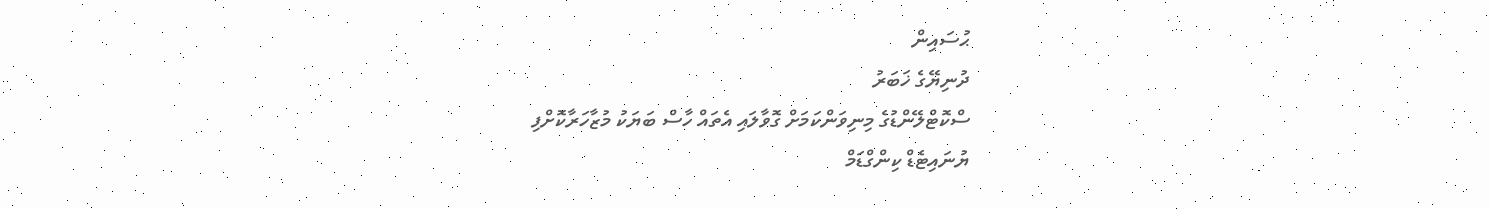ޙުސައިން
ދުނިޔޭގެ ޚަބަރު
ސްކޮޓްލޭންޑުގެ މިނިވަންކަމަށް ގޮވާލައި އެތައް ހާސް ބަޔަކު މުޒާހަރާކޮށްފި
ޔުނައިޓެޑް ކިންގްޑަމް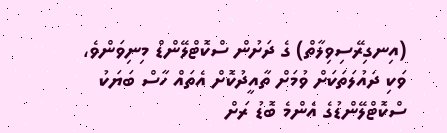(އިނގިރޭސިވިލާތް) ގެ ދަށުން ސްކޮޓްލޭންޑް މިނިވަންވެ، ވަކި ދައުލަތަކަށް ވުމަށް ތާއީދުކޮށް އެތައް ހާސް ބަޔަކު ސްކޮޓްލޭންޑުގެ އެންމެ ބޮޑު ރަށް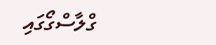ގްލާސްގޯގައި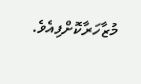މުޒާހަރާކޮށްފިއެވެ.